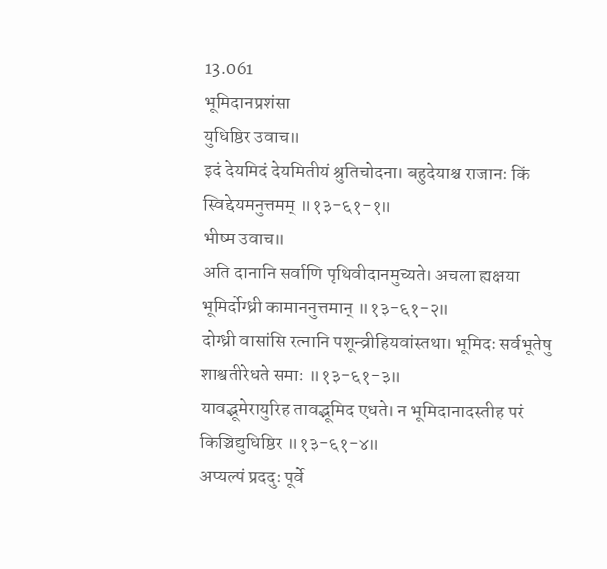13.061
भूमिदानप्रशंसा
युधिष्ठिर उवाच॥
इदं देयमिदं देयमितीयं श्रुतिचोदना। बहुदेयाश्च राजानः किं स्विद्देयमनुत्तमम् ॥१३-६१-१॥
भीष्म उवाच॥
अति दानानि सर्वाणि पृथिवीदानमुच्यते। अचला ह्यक्षया भूमिर्दोग्ध्री कामाननुत्तमान् ॥१३-६१-२॥
दोग्ध्री वासांसि रत्नानि पशून्व्रीहियवांस्तथा। भूमिदः सर्वभूतेषु शाश्वतीरेधते समाः ॥१३-६१-३॥
यावद्भूमेरायुरिह तावद्भूमिद एधते। न भूमिदानादस्तीह परं किञ्चिद्युधिष्ठिर ॥१३-६१-४॥
अप्यल्पं प्रददुः पूर्वे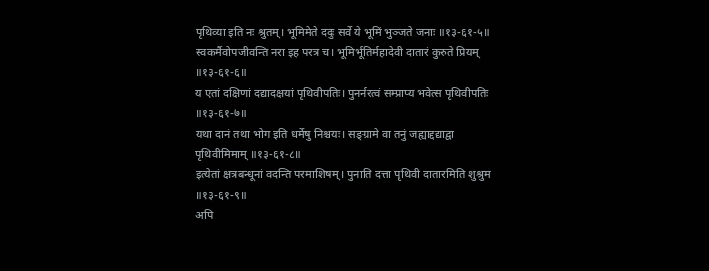पृथिव्या इति नः श्रुतम्। भूमिमेते ददुः सर्वे ये भूमिं भुञ्जते जनाः ॥१३-६१-५॥
स्वकर्मैवोपजीवन्ति नरा इह परत्र च। भूमिर्भूतिर्महादेवी दातारं कुरुते प्रियम् ॥१३-६१-६॥
य एतां दक्षिणां दद्यादक्षयां पृथिवीपतिः। पुनर्नरत्वं सम्प्राप्य भवेत्स पृथिवीपतिः ॥१३-६१-७॥
यथा दानं तथा भोग इति धर्मेषु निश्चयः। सङ्ग्रामे वा तनुं जह्याद्दद्याद्वा पृथिवीमिमाम् ॥१३-६१-८॥
इत्येतां क्षत्रबन्धूनां वदन्ति परमाशिषम्। पुनाति दत्ता पृथिवी दातारमिति शुश्रुम ॥१३-६१-९॥
अपि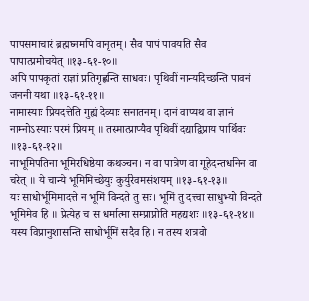पापसमाचारं ब्रह्मघ्नमपि वानृतम्। सैव पापं पावयति सैव पापात्प्रमोचयेत् ॥१३-६१-१०॥
अपि पापकृतां राज्ञां प्रतिगृह्णन्ति साधवः। पृथिवीं नान्यदिच्छन्ति पावनं जननी यथा ॥१३-६१-११॥
नामास्याः प्रियदत्तेति गुह्यं देव्याः सनातनम्। दानं वाप्यथ वा ज्ञानं नाम्नोऽस्याः परमं प्रियम् ॥ तस्मात्प्राप्यैव पृथिवीं दद्याद्विप्राय पार्थिवः ॥१३-६१-१२॥
नाभूमिपतिना भूमिरधिष्ठेया कथञ्चन। न वा पात्रेण वा गूहेदन्तर्धानेन वा चरेत् ॥ ये चान्ये भूमिमिच्छेयुः कुर्युरेवमसंशयम् ॥१३-६१-१३॥
यः साधोर्भूमिमादत्ते न भूमिं विन्दते तु सः। भूमिं तु दत्त्वा साधुभ्यो विन्दते भूमिमेव हि ॥ प्रेत्येह च स धर्मात्मा सम्प्राप्नोति महद्यशः ॥१३-६१-१४॥
यस्य विप्रानुशासन्ति साधोर्भूमिं सदैव हि। न तस्य शत्रवो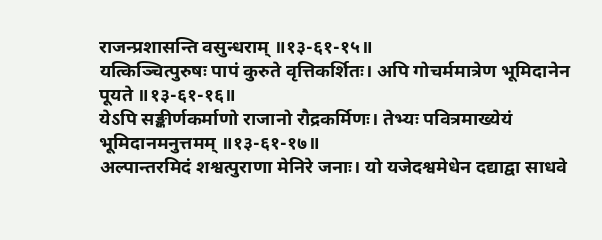राजन्प्रशासन्ति वसुन्धराम् ॥१३-६१-१५॥
यत्किञ्चित्पुरुषः पापं कुरुते वृत्तिकर्शितः। अपि गोचर्ममात्रेण भूमिदानेन पूयते ॥१३-६१-१६॥
येऽपि सङ्कीर्णकर्माणो राजानो रौद्रकर्मिणः। तेभ्यः पवित्रमाख्येयं भूमिदानमनुत्तमम् ॥१३-६१-१७॥
अल्पान्तरमिदं शश्वत्पुराणा मेनिरे जनाः। यो यजेदश्वमेधेन दद्याद्वा साधवे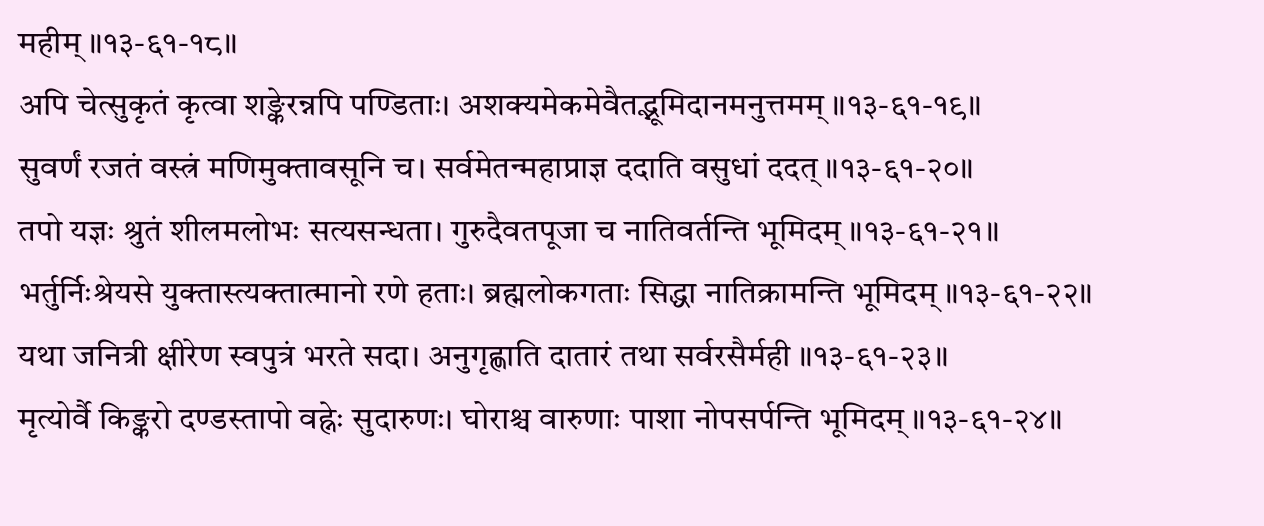महीम् ॥१३-६१-१८॥
अपि चेत्सुकृतं कृत्वा शङ्केरन्नपि पण्डिताः। अशक्यमेकमेवैतद्भूमिदानमनुत्तमम् ॥१३-६१-१९॥
सुवर्णं रजतं वस्त्रं मणिमुक्तावसूनि च। सर्वमेतन्महाप्राज्ञ ददाति वसुधां ददत् ॥१३-६१-२०॥
तपो यज्ञः श्रुतं शीलमलोभः सत्यसन्धता। गुरुदैवतपूजा च नातिवर्तन्ति भूमिदम् ॥१३-६१-२१॥
भर्तुर्निःश्रेयसे युक्तास्त्यक्तात्मानो रणे हताः। ब्रह्मलोकगताः सिद्धा नातिक्रामन्ति भूमिदम् ॥१३-६१-२२॥
यथा जनित्री क्षीरेण स्वपुत्रं भरते सदा। अनुगृह्णाति दातारं तथा सर्वरसैर्मही ॥१३-६१-२३॥
मृत्योर्वै किङ्करो दण्डस्तापो वह्नेः सुदारुणः। घोराश्च वारुणाः पाशा नोपसर्पन्ति भूमिदम् ॥१३-६१-२४॥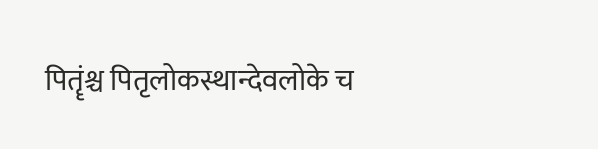पितॄंश्च पितृलोकस्थान्देवलोके च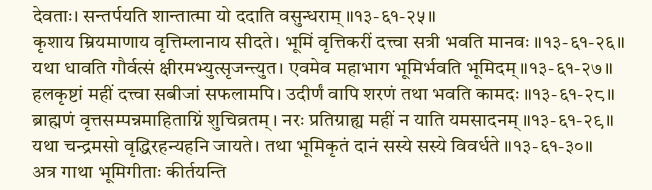देवताः। सन्तर्पयति शान्तात्मा यो ददाति वसुन्धराम् ॥१३-६१-२५॥
कृशाय म्रियमाणाय वृत्तिम्लानाय सीदते। भूमिं वृत्तिकरीं दत्त्वा सत्री भवति मानवः ॥१३-६१-२६॥
यथा धावति गौर्वत्सं क्षीरमभ्युत्सृजन्त्युत। एवमेव महाभाग भूमिर्भवति भूमिदम् ॥१३-६१-२७॥
हलकृष्टां महीं दत्त्वा सबीजां सफलामपि। उदीर्णं वापि शरणं तथा भवति कामदः ॥१३-६१-२८॥
ब्राह्मणं वृत्तसम्पन्नमाहिताग्निं शुचिव्रतम्। नरः प्रतिग्राह्य महीं न याति यमसादनम् ॥१३-६१-२९॥
यथा चन्द्रमसो वृद्धिरहन्यहनि जायते। तथा भूमिकृतं दानं सस्ये सस्ये विवर्धते ॥१३-६१-३०॥
अत्र गाथा भूमिगीताः कीर्तयन्ति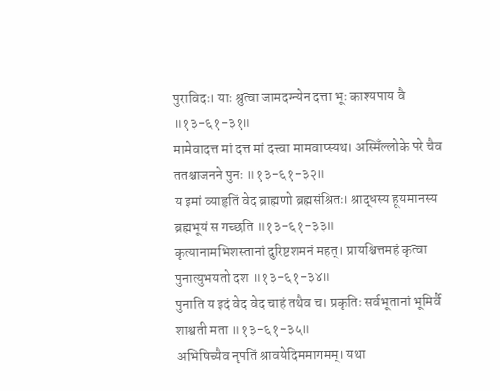पुराविदः। याः श्रुत्वा जामदग्न्येन दत्ता भूः काश्यपाय वै ॥१३-६१-३१॥
मामेवादत्त मां दत्त मां दत्त्वा मामवाप्स्यथ। अस्मिँल्लोके परे चैव ततश्चाजनने पुनः ॥१३-६१-३२॥
य इमां व्याहृतिं वेद ब्राह्मणो ब्रह्मसंश्रितः। श्राद्धस्य हूयमानस्य ब्रह्मभूयं स गच्छति ॥१३-६१-३३॥
कृत्यानामभिशस्तानां दुरिष्टशमनं महत्। प्रायश्चित्तमहं कृत्वा पुनात्युभयतो दश ॥१३-६१-३४॥
पुनाति य इदं वेद वेद चाहं तथैव च। प्रकृतिः सर्वभूतानां भूमिर्वै शाश्वती मता ॥१३-६१-३५॥
अभिषिच्यैव नृपतिं श्रावयेदिममागमम्। यथा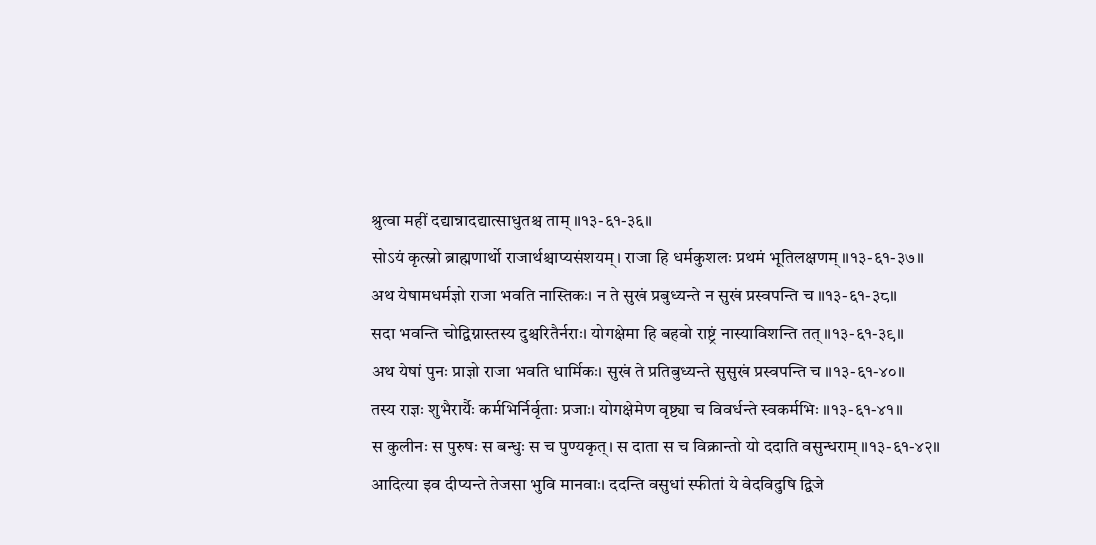श्रुत्वा महीं दद्यान्नादद्यात्साधुतश्च ताम् ॥१३-६१-३६॥
सोऽयं कृत्स्नो ब्राह्मणार्थो राजार्थश्चाप्यसंशयम्। राजा हि धर्मकुशलः प्रथमं भूतिलक्षणम् ॥१३-६१-३७॥
अथ येषामधर्मज्ञो राजा भवति नास्तिकः। न ते सुखं प्रबुध्यन्ते न सुखं प्रस्वपन्ति च ॥१३-६१-३८॥
सदा भवन्ति चोद्विग्नास्तस्य दुश्चरितैर्नराः। योगक्षेमा हि बहवो राष्ट्रं नास्याविशन्ति तत् ॥१३-६१-३९॥
अथ येषां पुनः प्राज्ञो राजा भवति धार्मिकः। सुखं ते प्रतिबुध्यन्ते सुसुखं प्रस्वपन्ति च ॥१३-६१-४०॥
तस्य राज्ञः शुभैरार्यैः कर्मभिर्निर्वृताः प्रजाः। योगक्षेमेण वृष्ट्या च विवर्धन्ते स्वकर्मभिः ॥१३-६१-४१॥
स कुलीनः स पुरुषः स बन्धुः स च पुण्यकृत्। स दाता स च विक्रान्तो यो ददाति वसुन्धराम् ॥१३-६१-४२॥
आदित्या इव दीप्यन्ते तेजसा भुवि मानवाः। ददन्ति वसुधां स्फीतां ये वेदविदुषि द्विजे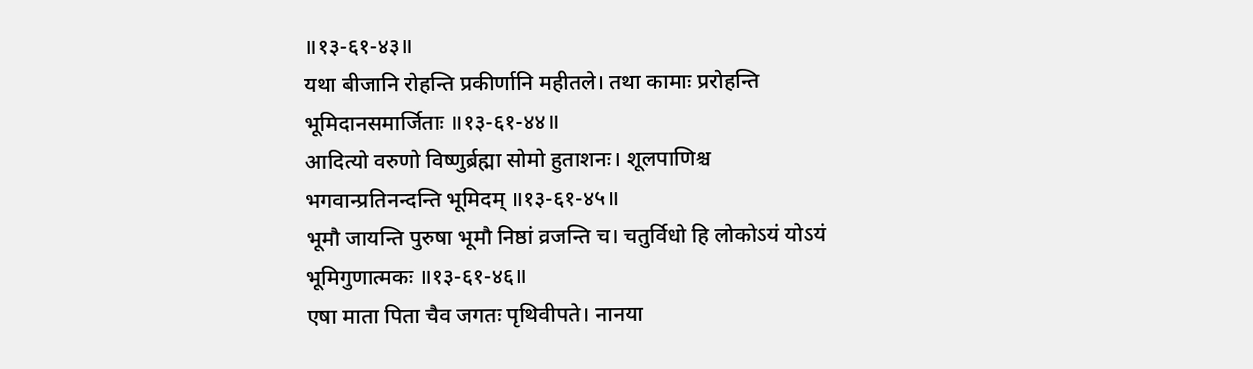॥१३-६१-४३॥
यथा बीजानि रोहन्ति प्रकीर्णानि महीतले। तथा कामाः प्ररोहन्ति भूमिदानसमार्जिताः ॥१३-६१-४४॥
आदित्यो वरुणो विष्णुर्ब्रह्मा सोमो हुताशनः। शूलपाणिश्च भगवान्प्रतिनन्दन्ति भूमिदम् ॥१३-६१-४५॥
भूमौ जायन्ति पुरुषा भूमौ निष्ठां व्रजन्ति च। चतुर्विधो हि लोकोऽयं योऽयं भूमिगुणात्मकः ॥१३-६१-४६॥
एषा माता पिता चैव जगतः पृथिवीपते। नानया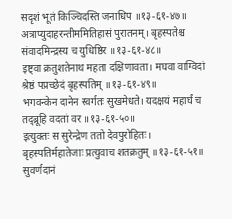सदृशं भूतं किञ्चिदस्ति जनाधिप ॥१३-६१-४७॥
अत्राप्युदाहरन्तीममितिहासं पुरातनम्। बृहस्पतेश्च संवादमिन्द्रस्य च युधिष्ठिर ॥१३-६१-४८॥
इष्ट्वा क्रतुशतेनाथ महता दक्षिणावता। मघवा वाग्विदां श्रेष्ठं पप्रच्छेदं बृहस्पतिम् ॥१३-६१-४९॥
भगवन्केन दानेन स्वर्गतः सुखमेधते। यदक्षयं महार्घं च तद्ब्रूहि वदतां वर ॥१३-६१-५०॥
इत्युक्तः स सुरेन्द्रेण ततो देवपुरोहितः। बृहस्पतिर्महातेजाः प्रत्युवाच शतक्रतुम् ॥१३-६१-५१॥
सुवर्णदानं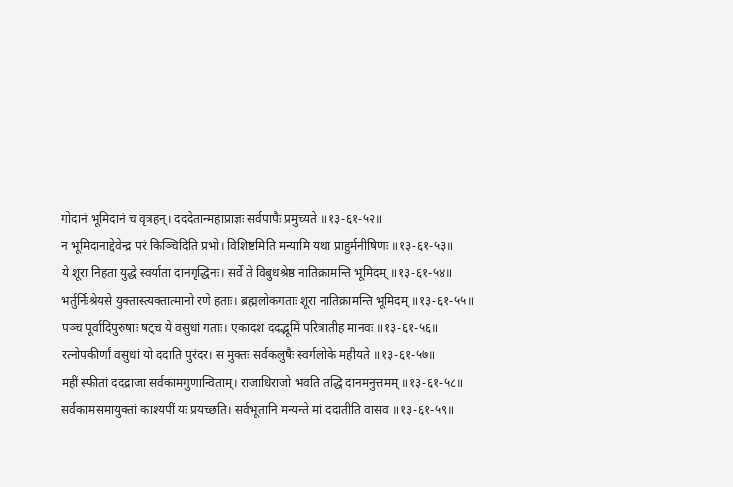गोदानं भूमिदानं च वृत्रहन्। दददेतान्महाप्राज्ञः सर्वपापैः प्रमुच्यते ॥१३-६१-५२॥
न भूमिदानाद्देवेन्द्र परं किञ्चिदिति प्रभो। विशिष्टमिति मन्यामि यथा प्राहुर्मनीषिणः ॥१३-६१-५३॥
ये शूरा निहता युद्धे स्वर्याता दानगृद्धिनः। सर्वे ते विबुधश्रेष्ठ नातिक्रामन्ति भूमिदम् ॥१३-६१-५४॥
भर्तुर्निःश्रेयसे युक्तास्त्यक्तात्मानो रणे हताः। ब्रह्मलोकगताः शूरा नातिक्रामन्ति भूमिदम् ॥१३-६१-५५॥
पञ्च पूर्वादिपुरुषाः षट्च ये वसुधां गताः। एकादश ददद्भूमिं परित्रातीह मानवः ॥१३-६१-५६॥
रत्नोपकीर्णां वसुधां यो ददाति पुरंदर। स मुक्तः सर्वकलुषैः स्वर्गलोके महीयते ॥१३-६१-५७॥
महीं स्फीतां ददद्राजा सर्वकामगुणान्विताम्। राजाधिराजो भवति तद्धि दानमनुत्तमम् ॥१३-६१-५८॥
सर्वकामसमायुक्तां काश्यपीं यः प्रयच्छति। सर्वभूतानि मन्यन्ते मां ददातीति वासव ॥१३-६१-५९॥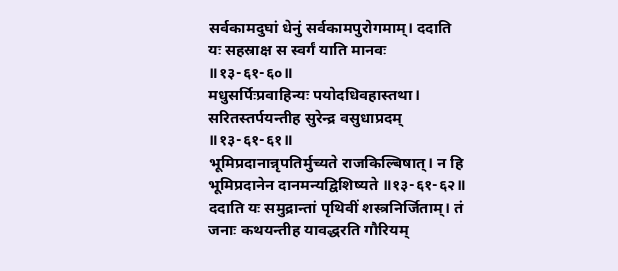सर्वकामदुघां धेनुं सर्वकामपुरोगमाम्। ददाति यः सहस्राक्ष स स्वर्गं याति मानवः ॥१३-६१-६०॥
मधुसर्पिःप्रवाहिन्यः पयोदधिवहास्तथा। सरितस्तर्पयन्तीह सुरेन्द्र वसुधाप्रदम् ॥१३-६१-६१॥
भूमिप्रदानान्नृपतिर्मुच्यते राजकिल्बिषात्। न हि भूमिप्रदानेन दानमन्यद्विशिष्यते ॥१३-६१-६२॥
ददाति यः समुद्रान्तां पृथिवीं शस्त्रनिर्जिताम्। तं जनाः कथयन्तीह यावद्धरति गौरियम्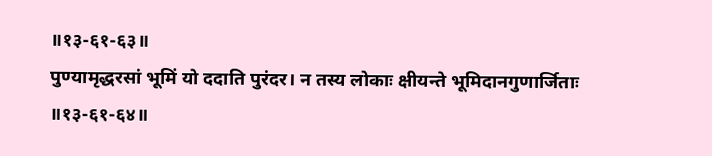॥१३-६१-६३॥
पुण्यामृद्धरसां भूमिं यो ददाति पुरंदर। न तस्य लोकाः क्षीयन्ते भूमिदानगुणार्जिताः ॥१३-६१-६४॥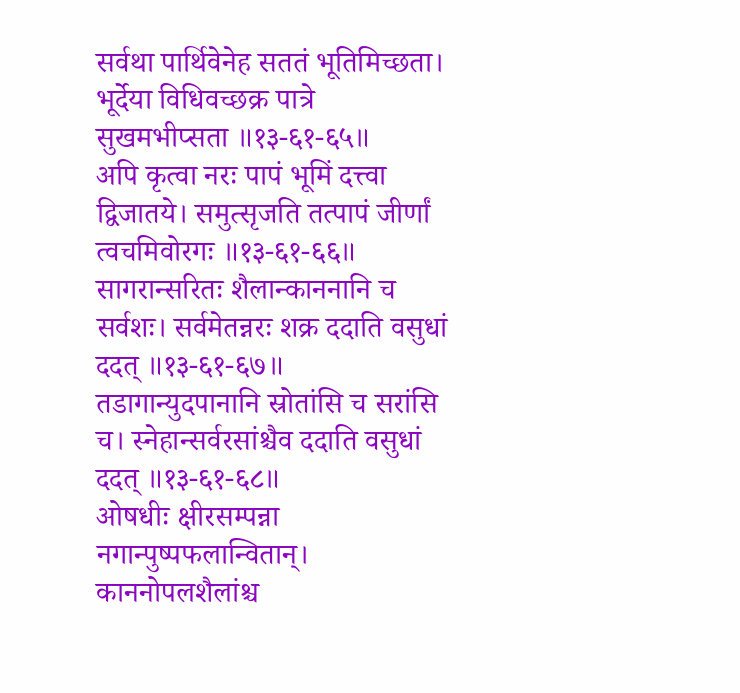सर्वथा पार्थिवेनेह सततं भूतिमिच्छता। भूर्देया विधिवच्छक्र पात्रे सुखमभीप्सता ॥१३-६१-६५॥
अपि कृत्वा नरः पापं भूमिं दत्त्वा द्विजातये। समुत्सृजति तत्पापं जीर्णां त्वचमिवोरगः ॥१३-६१-६६॥
सागरान्सरितः शैलान्काननानि च सर्वशः। सर्वमेतन्नरः शक्र ददाति वसुधां ददत् ॥१३-६१-६७॥
तडागान्युदपानानि स्रोतांसि च सरांसि च। स्नेहान्सर्वरसांश्चैव ददाति वसुधां ददत् ॥१३-६१-६८॥
ओषधीः क्षीरसम्पन्ना नगान्पुष्पफलान्वितान्। काननोपलशैलांश्च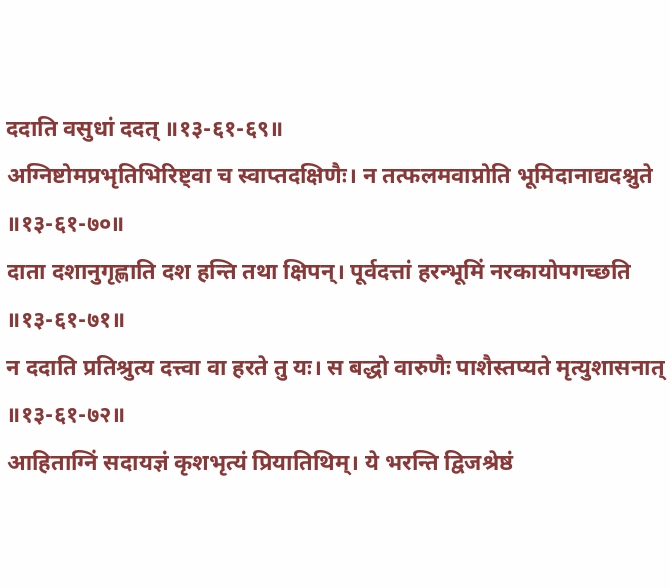ददाति वसुधां ददत् ॥१३-६१-६९॥
अग्निष्टोमप्रभृतिभिरिष्ट्वा च स्वाप्तदक्षिणैः। न तत्फलमवाप्नोति भूमिदानाद्यदश्नुते ॥१३-६१-७०॥
दाता दशानुगृह्णाति दश हन्ति तथा क्षिपन्। पूर्वदत्तां हरन्भूमिं नरकायोपगच्छति ॥१३-६१-७१॥
न ददाति प्रतिश्रुत्य दत्त्वा वा हरते तु यः। स बद्धो वारुणैः पाशैस्तप्यते मृत्युशासनात् ॥१३-६१-७२॥
आहिताग्निं सदायज्ञं कृशभृत्यं प्रियातिथिम्। ये भरन्ति द्विजश्रेष्ठं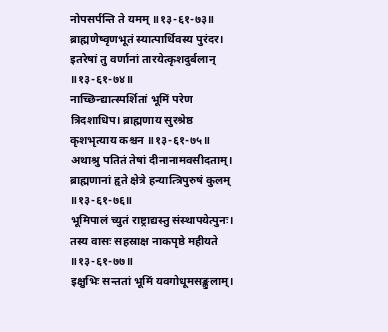नोपसर्पन्ति ते यमम् ॥१३-६१-७३॥
ब्राह्मणेष्वृणभूतं स्यात्पार्थिवस्य पुरंदर। इतरेषां तु वर्णानां तारयेत्कृशदुर्बलान् ॥१३-६१-७४॥
नाच्छिन्द्यात्स्पर्शितां भूमिं परेण त्रिदशाधिप। ब्राह्मणाय सुरश्रेष्ठ कृशभृत्याय कश्चन ॥१३-६१-७५॥
अथाश्रु पतितं तेषां दीनानामवसीदताम्। ब्राह्मणानां हृते क्षेत्रे हन्यात्त्रिपुरुषं कुलम् ॥१३-६१-७६॥
भूमिपालं च्युतं राष्ट्राद्यस्तु संस्थापयेत्पुनः। तस्य वासः सहस्राक्ष नाकपृष्ठे महीयते ॥१३-६१-७७॥
इक्षुभिः सन्ततां भूमिं यवगोधूमसङ्कुलाम्।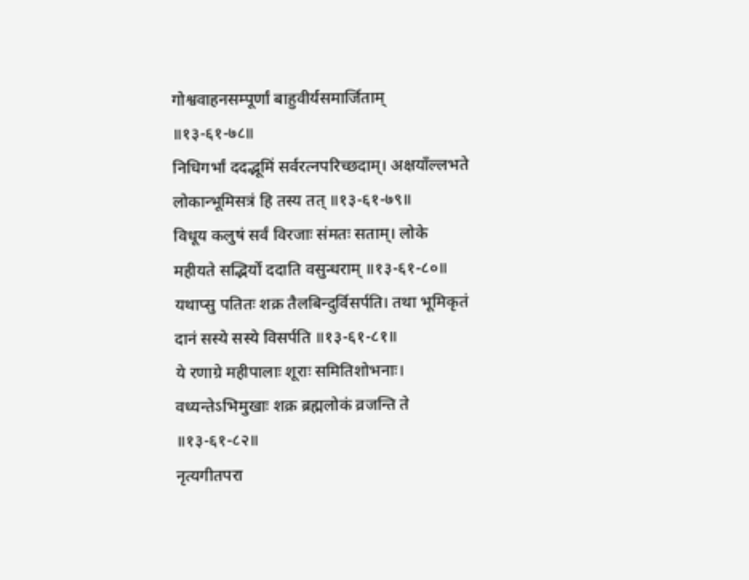गोश्ववाहनसम्पूर्णां बाहुवीर्यसमार्जिताम् ॥१३-६१-७८॥
निधिगर्भां ददद्भूमिं सर्वरत्नपरिच्छदाम्। अक्षयाँल्लभते लोकान्भूमिसत्रं हि तस्य तत् ॥१३-६१-७९॥
विधूय कलुषं सर्वं विरजाः संमतः सताम्। लोके महीयते सद्भिर्यो ददाति वसुन्धराम् ॥१३-६१-८०॥
यथाप्सु पतितः शक्र तैलबिन्दुर्विसर्पति। तथा भूमिकृतं दानं सस्ये सस्ये विसर्पति ॥१३-६१-८१॥
ये रणाग्रे महीपालाः शूराः समितिशोभनाः। वध्यन्तेऽभिमुखाः शक्र ब्रह्मलोकं व्रजन्ति ते ॥१३-६१-८२॥
नृत्यगीतपरा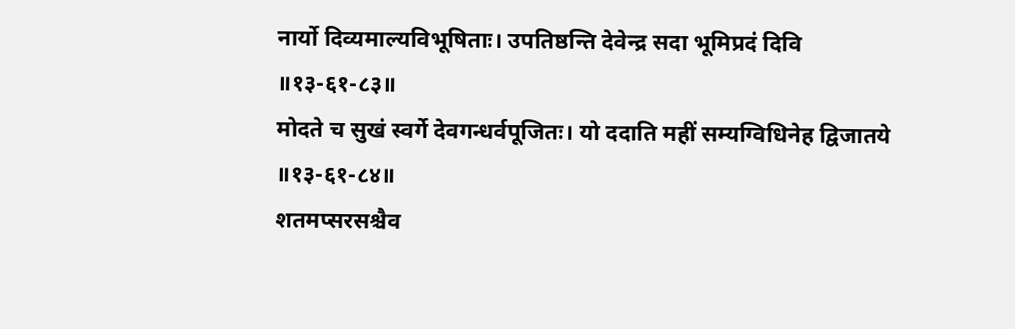नार्यो दिव्यमाल्यविभूषिताः। उपतिष्ठन्ति देवेन्द्र सदा भूमिप्रदं दिवि ॥१३-६१-८३॥
मोदते च सुखं स्वर्गे देवगन्धर्वपूजितः। यो ददाति महीं सम्यग्विधिनेह द्विजातये ॥१३-६१-८४॥
शतमप्सरसश्चैव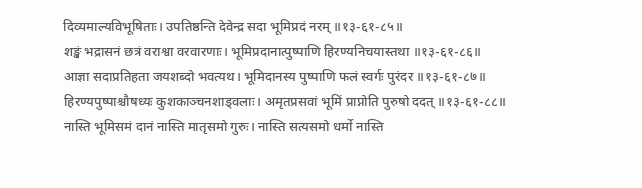दिव्यमाल्यविभूषिताः। उपतिष्ठन्ति देवेन्द्र सदा भूमिप्रदं नरम् ॥१३-६१-८५॥
शङ्खं भद्रासनं छत्रं वराश्वा वरवारणाः। भूमिप्रदानात्पुष्पाणि हिरण्यनिचयास्तथा ॥१३-६१-८६॥
आज्ञा सदाप्रतिहता जयशब्दो भवत्यथ। भूमिदानस्य पुष्पाणि फलं स्वर्गः पुरंदर ॥१३-६१-८७॥
हिरण्यपुष्पाश्चौषध्यः कुशकाञ्चनशाड्वलाः। अमृतप्रसवां भूमिं प्राप्नोति पुरुषो ददत् ॥१३-६१-८८॥
नास्ति भूमिसमं दानं नास्ति मातृसमो गुरुः। नास्ति सत्यसमो धर्मो नास्ति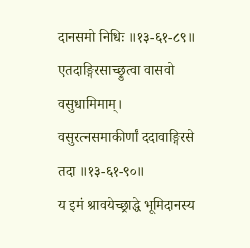दानसमो निधिः ॥१३-६१-८९॥
एतदाङ्गिरसाच्छ्रुत्वा वासवो वसुधामिमाम्। वसुरत्नसमाकीर्णां ददावाङ्गिरसे तदा ॥१३-६१-९०॥
य इमं श्रावयेच्छ्राद्धे भूमिदानस्य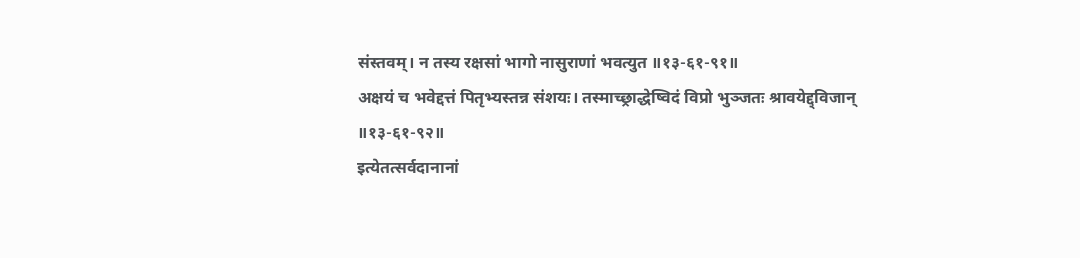संस्तवम्। न तस्य रक्षसां भागो नासुराणां भवत्युत ॥१३-६१-९१॥
अक्षयं च भवेद्दत्तं पितृभ्यस्तन्न संशयः। तस्माच्छ्राद्धेष्विदं विप्रो भुञ्जतः श्रावयेद्द्विजान् ॥१३-६१-९२॥
इत्येतत्सर्वदानानां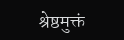श्रेष्ठमुक्तं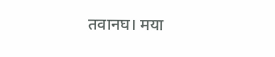तवानघ। मया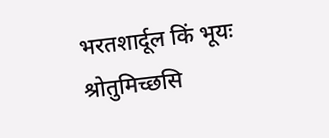भरतशार्दूल किं भूयः श्रोतुमिच्छसि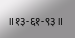॥१३-६१-९३॥